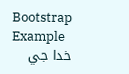Bootstrap Example
خدا جي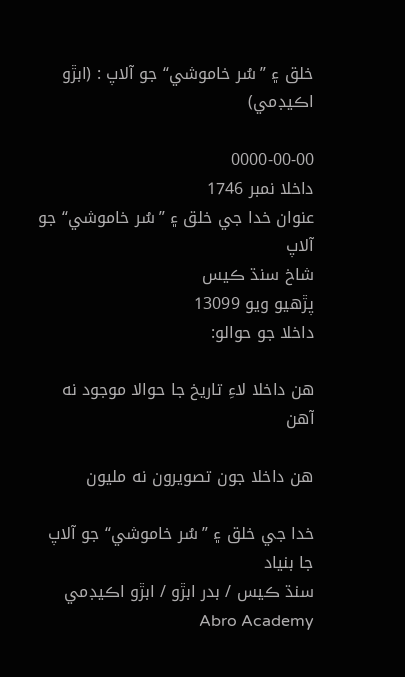خلق ۽ ”سُر خاموشي“ جو آلاپ : (ابڙو اڪيڊمي)

0000-00-00
داخلا نمبر 1746
عنوان خدا جي خلق ۽ ”سُر خاموشي“ جو آلاپ
شاخ سنڌ ڪيس
پڙهيو ويو 13099
داخلا جو حوالو:

هن داخلا لاءِ تاريخ جا حوالا موجود نه آهن

هن داخلا جون تصويرون نه مليون

خدا جي خلق ۽ ”سُر خاموشي“ جو آلاپ جا بنياد
سنڌ ڪيس / بدر ابڙو / ابڙو اڪيڊمي Abro Academy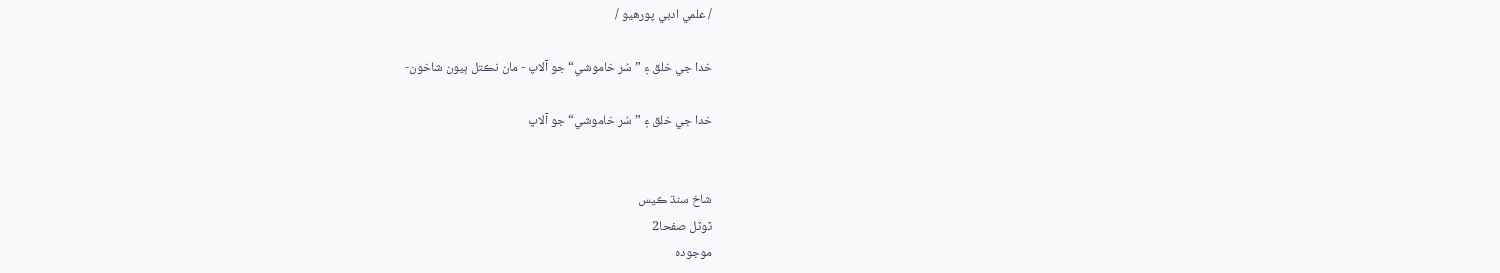/ علمي ادبي پورهيو /

خدا جي خلق ۽ ”سُر خاموشي“ جو آلاپ - مان نڪتل ٻيون شاخون-

خدا جي خلق ۽ ”سُر خاموشي“ جو آلاپ


شاخ سنڌ ڪيس
ٽوٽل صفحا2
موجودہ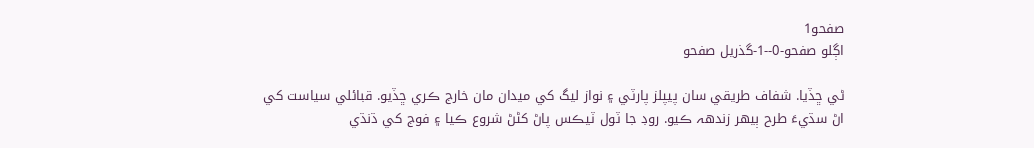صفحو1
اڳلو صفحو-0--1-گذريل صفحو

ڻي ڇڏيا. شفاف طريقي سان پيپلز پارٽي ۽ نواز ليگ کي ميدان مان خارج ڪري ڇڏيو. قبائلي سياست کي اڻ سڌيءَ طرح ٻيھر زندھہ ڪيو. روڊ جا ٽول ٽيڪس پاڻ کڻڻ شروع ڪيا ۽ فوج کي ڌنڌي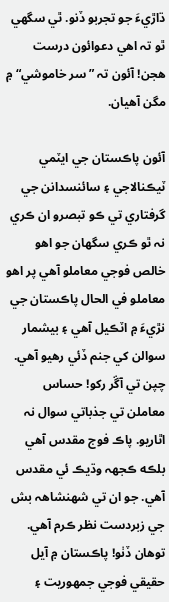ڌاڙيءَ جو تجربو ڏنو. ٿي سگهي ٿو تہ اهي دعوائون درست هجن! آئون تہ ”سر خاموشي“ ۾ مگن آهيان.

آئون پاڪستان جي ايٽمي ٽيڪنالاجي ۽ سائنسدانن جي گرفتاري تي ڪو تبصرو ان ڪري نہ ٿو ڪري سگهان جو اهو خالص فوجي معاملو آهي پر اهو معاملو في الحال پاڪستان جي نڙيءَ ۾ اٽڪيل آهي ۽ بيشمار سوالن کي جنم ڏئي رهيو آهي. چپن تي آڱر رکو! حساس معاملن تي جذباتي سوال نہ اٿاريو. پاڪ فوج مقدس آهي بلڪه ڪجھہ وڌيڪ ئي مقدس آهي. جو ان تي شهنشاھہ بش جي زبردست نظر ڪرم آهي. توهان ڏٺو! پاڪستان ۾ آيل حقيقي فوجي جمهوريت ۽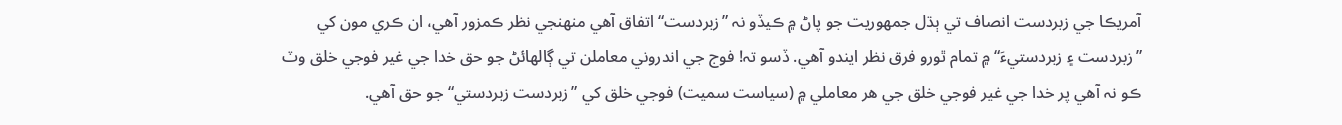آمريڪا جي زبردست انصاف تي ٻڌل جمهوريت جو پاڻ ۾ ڪيڏو نہ ”زبردست“ اتفاق آهي منھنجي نظر ڪمزور آهي، ان ڪري مون کي ”زبردست ۽ زبردستيءَ“ ۾ تمام ٿورو فرق نظر ايندو آهي. ڏسو تہ! فوج جي اندروني معاملن تي ڳالهائڻ جو حق خدا جي غير فوجي خلق وٽ ڪو نہ آهي پر خدا جي غير فوجي خلق جي هر معاملي ۾ (سياست سميت) فوجي خلق کي ”زبردست زبردستي“ جو حق آهي.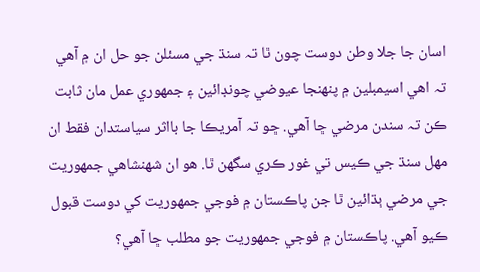اسان جا جلا وطن دوست چون ٿا تہ سنڌ جي مسئلن جو حل ان ۾ آهي تہ اهي اسيمبلين ۾ پنھنجا عيوضي چونڊائين ۽ جمهوري عمل مان ثابت ڪن تہ سندن مرضي ڇا آهي. ڇو تہ آمريڪا جا بااثر سياستدان فقط ان مهل سنڌ جي ڪيس تي غور ڪري سگهن ٿا. هو ان شهنشاهي جمهوريت جي مرضي ٻڌائين ٿا جن پاڪستان ۾ فوجي جمهوريت کي دوست قبول ڪيو آهي. پاڪستان ۾ فوجي جمهوريت جو مطلب ڇا آهي؟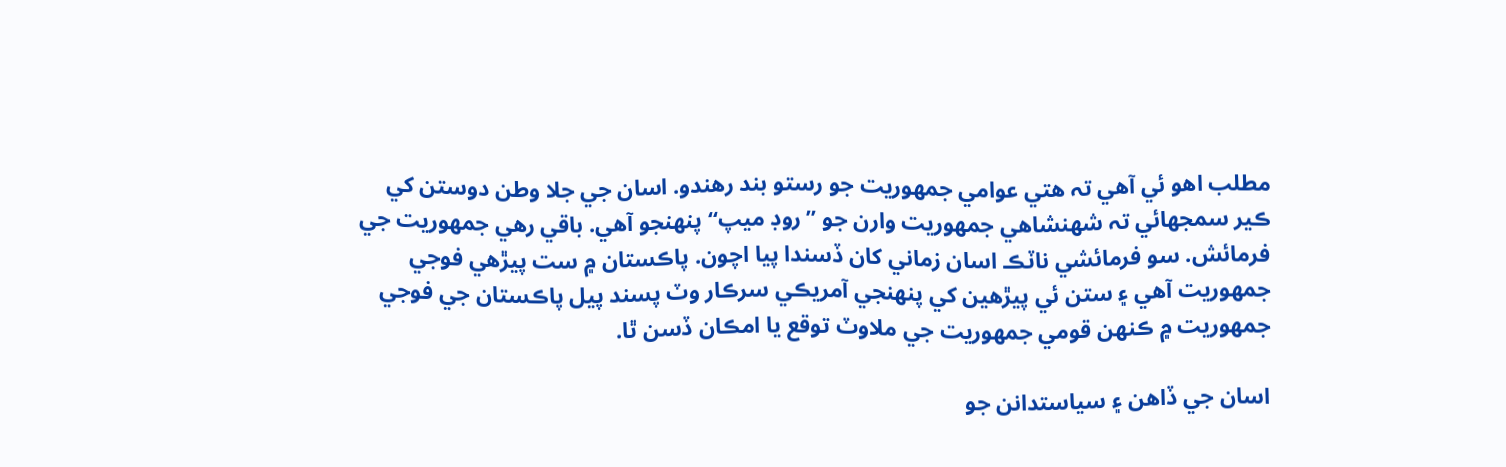مطلب اهو ئي آهي تہ هتي عوامي جمهوريت جو رستو بند رهندو. اسان جي جلا وطن دوستن کي ڪير سمجهائي تہ شهنشاهي جمهوريت وارن جو ”روڊ ميپ“ پنھنجو آهي. باقي رهي جمهوريت جي فرمائش. سو فرمائشي ناٽڪ اسان زماني کان ڏسندا پيا اچون. پاڪستان ۾ ست پيڙهي فوجي جمهوريت آهي ۽ ستن ئي پيڙهين کي پنھنجي آمريڪي سرڪار وٽ پسند پيل پاڪستان جي فوجي جمهوريت ۾ ڪنھن قومي جمهوريت جي ملاوٽ توقع يا امڪان ڏسن ٿا.

اسان جي ڏاهن ۽ سياستدانن جو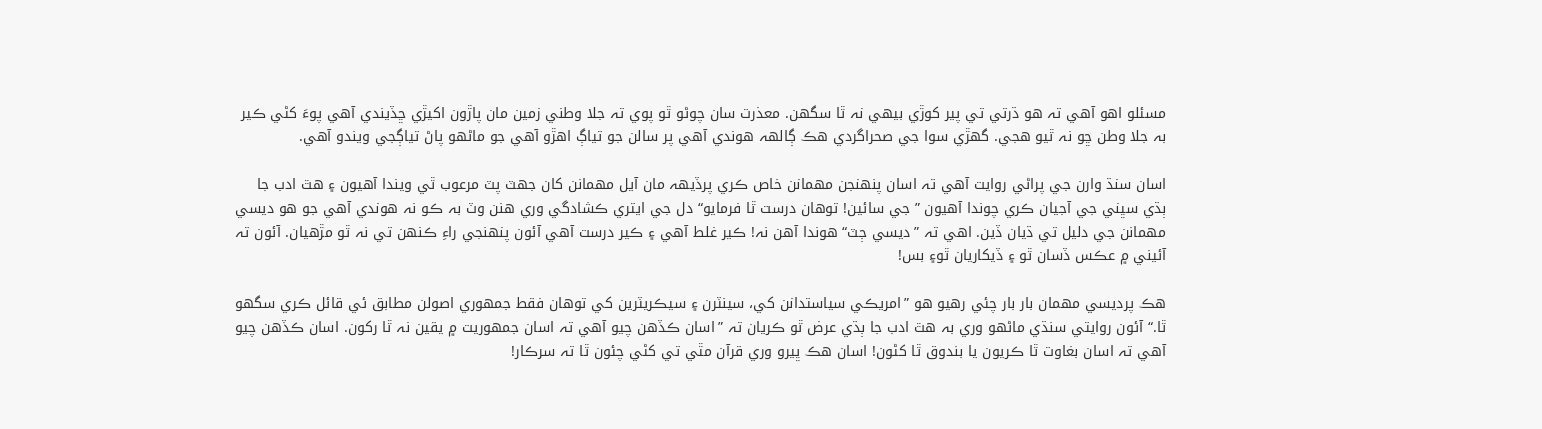مسئلو اهو آهي تہ هو ڌرتي تي پير کوڙي بيھي نہ ٿا سگهن. معذرت سان چوڻو ٿو پوي تہ جلا وطني زمين مان پاڙون اکيڙي ڇڏيندي آهي پوءَ کڻي ڪير بہ جلا وطن ڇو نہ ٿيو هجي. گهڙي سوا جي صحراگردي هڪ ڳالھہ هوندي آهي پر سالن جو تياڳ اهڙو آهي جو ماڻهو پاڻ تياڳجي ويندو آهي.

اسان سنڌ وارن جي پراڻي روايت آهي تہ اسان پنھنجن مهمانن خاص ڪري پرڏيھہ مان آيل مهمانن کان جهٽ پٽ مرعوب ٿي ويندا آهيون ۽ هٿ ادب جا ٻڌي سڀني جي آجيان ڪري چوندا آهيون ”جي سائين! توهان درست ٿا فرمايو“ دل جي ايتري ڪشادگي وري هنن وٽ بہ ڪو نہ هوندي آهي جو هو ديسي مهمانن جي دليل تي ڌيان ڏين. اهي تہ ”ديسي ڄٽ“ هوندا آهن نہ! ڪير غلط آهي ۽ ڪير درست آهي آئون پنھنجي راءِ ڪنھن تي نہ ٿو مڙهيان. آئون تہ آئيني ۾ عڪس ڏسان ٿو ۽ ڏيکاريان ٿو۽ بس!

هڪ پرديسي مهمان بار بار چئي رهيو هو ”امريڪي سياستدانن کي، سينٽرن ۽ سيڪريٽرين کي توهان فقط جمهوري اصولن مطابق ئي قائل ڪري سگهو ٿا.“ آئون روايتي سنڌي ماڻهو وري بہ هٿ ادب جا ٻڌي عرض ٿو ڪريان تہ ”اسان ڪڏهن چيو آهي تہ اسان جمهوريت ۾ يقين نہ ٿا رکون. اسان ڪڏهن چيو آهي تہ اسان بغاوت ٿا ڪريون يا بندوق ٿا کڻون! اسان هڪ ڀيرو وري قرآن مٿي تي کڻي چئون ٿا تہ سرڪار!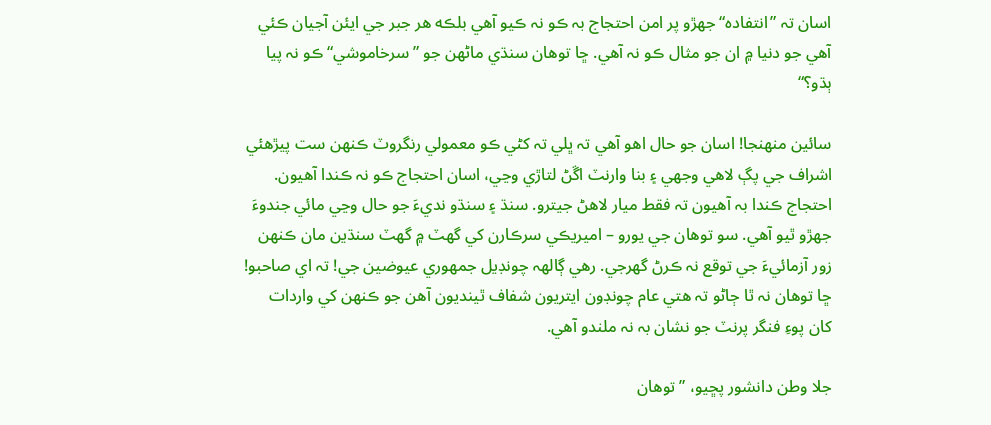اسان تہ ”انتفادہ“ جھڙو پر امن احتجاج بہ ڪو نہ ڪيو آهي بلڪه هر جبر جي ايئن آجيان ڪئي آهي جو دنيا ۾ ان جو مثال ڪو نہ آهي. ڇا توهان سنڌي ماڻهن جو ”سرخاموشي“ ڪو نہ پيا ٻڌو؟“

سائين منھنجا! اسان جو حال اهو آهي تہ ڀلي تہ کڻي ڪو معمولي رنگروٽ ڪنھن ست پيڙهئي اشراف جي پڳ لاهي وجهي ۽ بنا وارنٽ اڱڻ لتاڙي وڃي، اسان احتجاج ڪو نہ ڪندا آهيون. احتجاج ڪندا بہ آهيون تہ فقط ميار لاهڻ جيترو. سنڌ ۽ سنڌو نديءَ جو حال وڃي مائي جندوءَ جھڙو ٿيو آهي. سو توهان جي يورو – اميريڪي سرڪارن کي گهٽ ۾ گهٽ سنڌين مان ڪنھن زور آزمائيءَ جي توقع نہ ڪرڻ گهرجي. رهي ڳالھہ چونڊيل جمهوري عيوضين جي! تہ اي صاحبو! ڇا توهان نہ ٿا ڄاڻو تہ هتي عام چونڊون ايتريون شفاف ٿينديون آهن جو ڪنھن کي واردات کان پوءِ فنگر پرنٽ جو نشان بہ نہ ملندو آهي.

جلا وطن دانشور پڇيو، ”توهان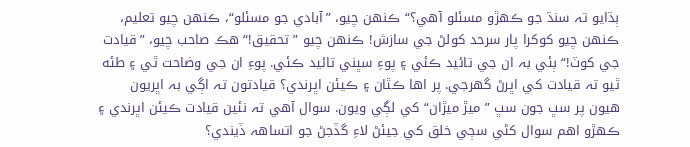ٻڌايو تہ سنڌ جو ڪھڙو مسئلو آهي؟“ ڪنھن چيو، ”آبادي جو مسئلو“، ڪنھن چيو تعليم، ڪنھن چيو کوکرا پار سرحد کولڻ جي سازش! ڪنھن چيو ”تحقيق!“ هڪ صاحب چيو، ”قيادت جي کوٽ!“ ٻئي بہ ان جي تائيد ڪئي ۽ پوءِ سڀني تائيد ڪئي. پوءِ ان جي وضاحت ٿي ۽ طئه ٿيو تہ قيادت کي اڀرڻ گهرجي. پر اها ڪٿان ۽ ڪيئن اڀرندي؟ قيادتون تہ اڳي بہ اڀريون هيون پر سڀ جون سڀ ”ميڙ ميڙان“ کي لڳي ويون. سوال آهي تہ نئين قيادت ڪيئن اڀرندي ۽ ڪھڙو اهم سوال کڻي سڄي خلق کي جيئڻ لاءِ گڏجڻ جو اتساھہ ڏيندي؟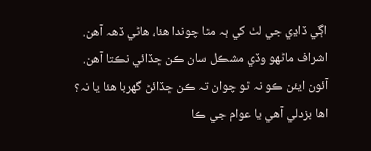اڳي ڏاڍي جي لٺ کي ٻہ مٿا چوندا هئا، هاڻي ڏھہ آهن. اشراف ماڻهو وڏي مشڪل سان ڪن ڇڏائي نڪتا آهن. آئون ايئن ڪو نہ ٿو چوان تہ ڪن ڇڏائڻ گهربا هئا يا نہ؟ اها بزدلي آهي يا عوام جي ڪا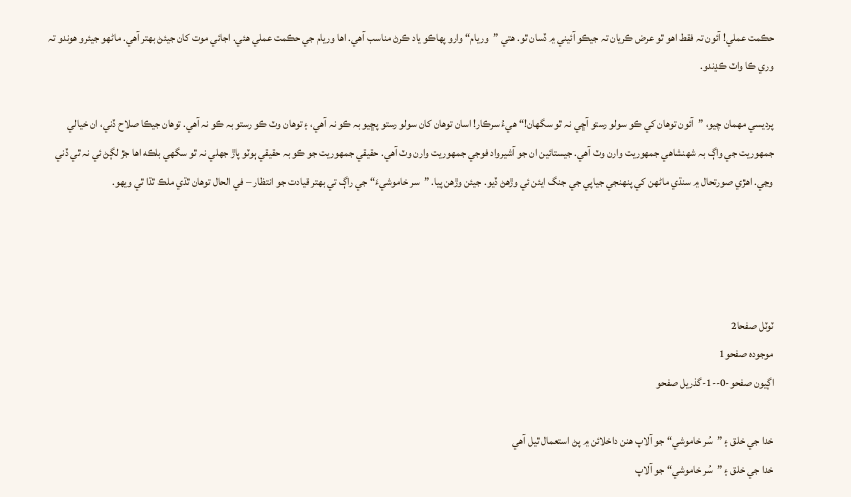حڪمت عملي! آئون تہ فقط اهو ٿو عرض ڪريان تہ جيڪو آئيني ۾ ڏسان ٿو. هتي ”وريام“ وارو پھاڪو ياد ڪرڻ مناسب آهي. اها وريام جي حڪمت عملي هئي. اجائي موت کان جيئڻ بھتر آهي. ماڻهو جيئرو هوندو تہ وري ڪا واٽ ڪڍندو.

پرديسي مهمان چيو، ”آئون توهان کي ڪو سولو رستو آڇي نہ ٿو سگهان!“ هيءُ سرڪار! اسان توهان کان سولو رستو پڇيو بہ ڪو نہ آهي، ۽ توهان وٽ ڪو رستو بہ ڪو نہ آهي. توهان جيڪا صلاح ڏني، ان خيالي جمهوريت جي واڳ بہ شهنشاهي جمهوريت وارن وٽ آهي. جيستائين ان جو آشيرواد فوجي جمهوريت وارن وٽ آهي. حقيقي جمهوريت جو ڪو بہ حقيقي ٻوٽو پاڙ جهلي نہ ٿو سگهي بلڪه اها جڙ لڳڻ ئي نہ ٿي ڏني وڃي. اهڙي صورتحال ۾ سنڌي ماڻهن کي پنھنجي جياپي جي جنگ ايئن ئي وڙهڻ ڏيو. جيئن وڙهن پيا. ”سر خاموشيءَ“ جي راڳ تي بھتر قيادت جو انتظار – في الحال توهان ٿڌي ملڪ ٿڌا ٿي ويھو.




ٽوٽل صفحا2
موجودہ صفحو1
اڳيون صفحو-0--1-گذريل صفحو

خدا جي خلق ۽ ”سُر خاموشي“ جو آلاپ ھنن داخلائن ۾ پڻ استعمال ٿيل آھي
خدا جي خلق ۽ ”سُر خاموشي“ جو آلاپ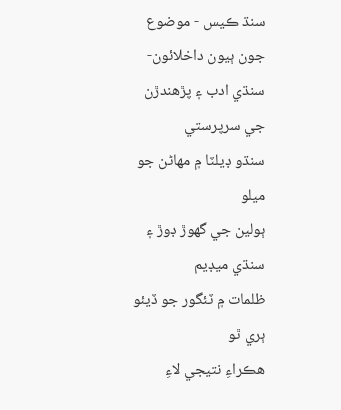سنڌ ڪيس - موضوع جون ٻيون داخلائون-
سنڌي ادب ۽ پڙهندڙن جي سرپرستي
سنڌو ڊيلٽا ۾ مهاڻن جو ميلو
ٻولين جي گهوڙ ڊوڙ ۽ سنڌي ميڊيم
ظلمات ۾ ٽئگور جو ڏيئو ٻري ٿو
هڪراءِ نتيجي لاءِ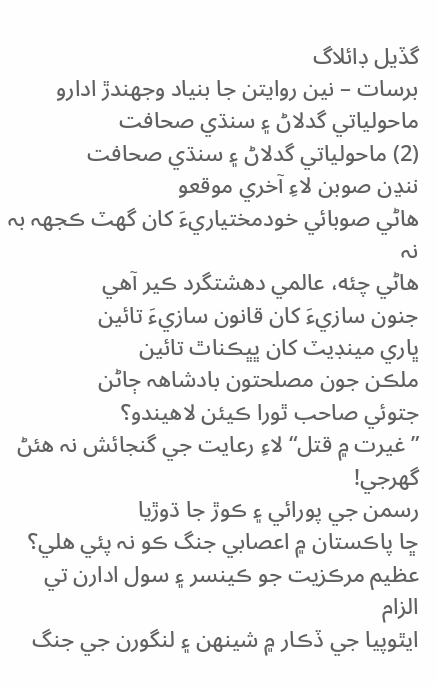گڏيل ڊائلاگ
برسات – نين روايتن جا بنياد وجهندڙ ادارو
ماحولياتي گدلاڻ ۽ سنڌي صحافت
(2) ماحولياتي گدلاڻ ۽ سنڌي صحافت
ننڍن صوبن لاءِ آخري موقعو
هاڻي صوبائي خودمختياريءَ کان گهٽ ڪجھہ بہ نہ
هاڻي چئه، عالمي دهشتگرد ڪير آهي
جنون سازيءَ کان قانون سازيءَ تائين
ڀاري مينڊيٽ کان ڀڀڪناٿ تائين
ملڪن جون مصلحتون بادشاھہ ڄاڻن
جتوئي صاحب ٿورا ڪيئن لاهيندو؟
”غيرت ۾ قتل“ لاءِ رعايت جي گنجائش نہ هئڻ گهرجي!
رسمن جي پورائي ۽ ڪوڙ جا ڌوڙيا
ڇا پاڪستان ۾ اعصابي جنگ ڪو نہ پئي هلي؟
عظيم مرڪزيت جو ڪينسر ۽ سول ادارن تي الزام
ايٿوپيا جي ڏڪار ۾ شينھن ۽ لنگورن جي جنگ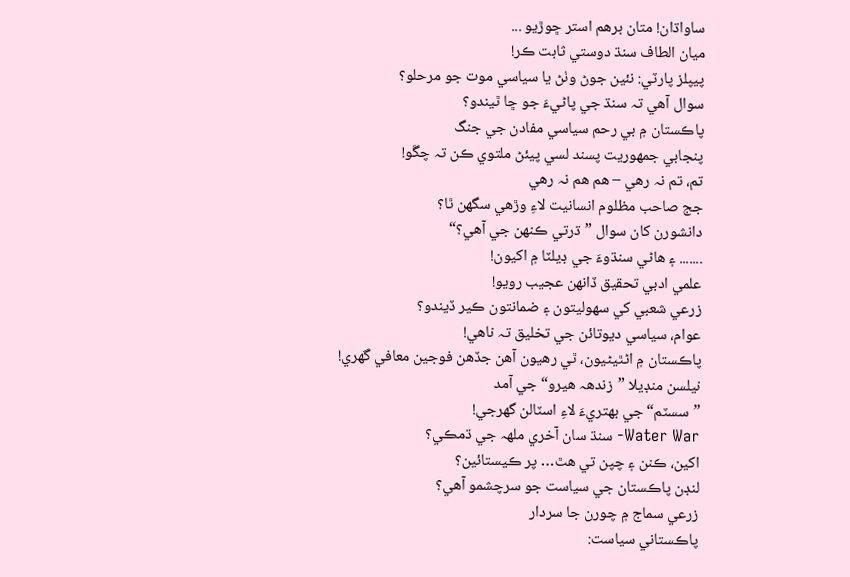ساواڌان! متان برهم استر ڇوڙيو ...
ميان الطاف سنڌ دوستي ثابت ڪر!
پيپلز پارٽي: نئين جوڻ وٺڻ يا سياسي موت جو مرحلو؟
سوال آهي تہ سنڌ جي پاڻيءَ جو ڇا ٿيندو؟
پاڪستان ۾ بي رحم سياسي مفادن جي جنگ
پنجابي جمهوريت پسند لسي پيئڻ ملتوي ڪن تہ چڱو!
تم، تم نہ رهي – هم هم نہ رهي
جج صاحب مظلوم انسانيت لاءِ وڙهي سگهن ٿا؟
دانشورن کان سوال ”ڌرتي ڪنھن جي آهي؟“
....... ۽ هاڻي سنڌوءَ جي ڊيلٽا ۾ اکيون!
علمي ادبي تحقيق ڏانھن عجيب رويو!
زرعي شعبي کي سهوليتون ۽ ضمانتون ڪير ڏيندو؟
عوام، سياسي ديوتائن جي تخليق تہ ناهي!
پاڪستان ۾ اڻٿيڻيون، ٿي رهيون آهن جڏهن فوجين معافي گهري!
نيلسن منڊيلا ”زندھہ هيرو“ جي آمد
”سسٽم“ جي بھتريءَ لاءِ اسٽالن گهرجي!
Water War- سنڌ سان آخري ملھہ جي ڌمڪي؟
اکين، ڪنن ۽ چپن تي هٿ… پر ڪيستائين؟
لنڊن پاڪستان جي سياست جو سرچشمو آهي؟
زرعي سماج ۾ چورن جا سردار
پاڪستاني سياست: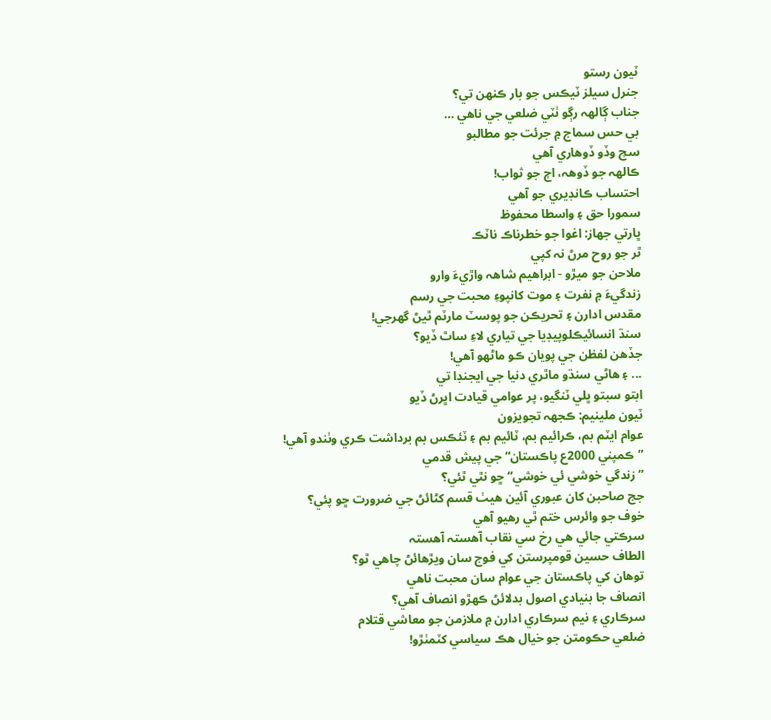ٽيون رستو
جنرل سيلز ٽيڪس جو بار ڪنھن تي؟
جناب ڳالھہ رڳو ٺٽي ضلعي جي ناهي …
بي حس سماج ۾ جرئت جو مطالبو
سچ وڏو ڏوهاري آهي
ڪالھہ جو ڏوھہ، اڄ جو ثواب!
احتساب ڪانڊيري جو آهي
سمورا حق ۽ واسطا محفوظ
ڀارتي جهاز: اغوا جو خطرناڪ ناٽڪ
ٿر جو روح مرڻ نہ کپي
ملاحن جو ميڙو - ابراهيم شاھہ واڙيءَ وارو
زندگيءَ ۾ نفرت ۽ موت کانپوءِ محبت جي رسم
مقدس ادارن ۽ تحريڪن جو پوسٽ مارٽم ٿيڻ گهرجي!
سنڌ انسائيڪلوپيڊيا جي تياري لاءِ ساٿ ڏيو؟
جڏهن لفظن جي پويان ڪو ماڻهو آهي!
... ۽ هاڻي سنڌو ماٿري دنيا جي ايجنڊا تي
ابتو سبتو ڀلي ٽنگيو، پر عوامي قيادت اڀرڻ ڏيو
ٽيون ملينيم: ڪجھہ تجويزون
عوام ايٽم بم، ڪرائيم بم، ٽائيم بم ۽ ٽئڪس بم برداشت ڪري وٺندو آهي!
”ڪمپني 2000ع پاڪستان“ جي پيش قدمي
”زندگي خوشي ئي خوشي“ ڇو نٿي ٿئي؟
جج صاحبن کان عبوري آئين هيٺ قسم کڻائڻ جي ضرورت ڇو پئي؟
خوف جو وائرس ختم ٿي رهيو آهي
سرڪتي جائي هي رخ سي نقاب آهستہ آهستہ
الطاف حسين قومپرستن کي فوج سان ويڙهائڻ چاهي ٿو؟
توهان کي پاڪستان جي عوام سان محبت ناهي
انصاف جا بنيادي اصول بدلائڻ ڪھڙو انصاف آهي؟
سرڪاري ۽ نيم سرڪاري ادارن ۾ ملازمن جو معاشي قتلام
ضلعي حڪومتن جو خيال هڪ سياسي کٽمٺڙو!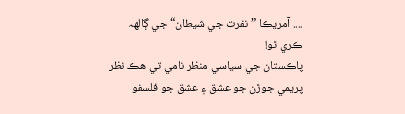.... آمريڪا ”نفرت جي شيطان“ جي ڳالھہ ڪري ٿو!
پاڪستان جي سياسي منظر نامي تي هڪ نظر
پريمي جوڙن جو عشق ۽ عشق جو فلسفو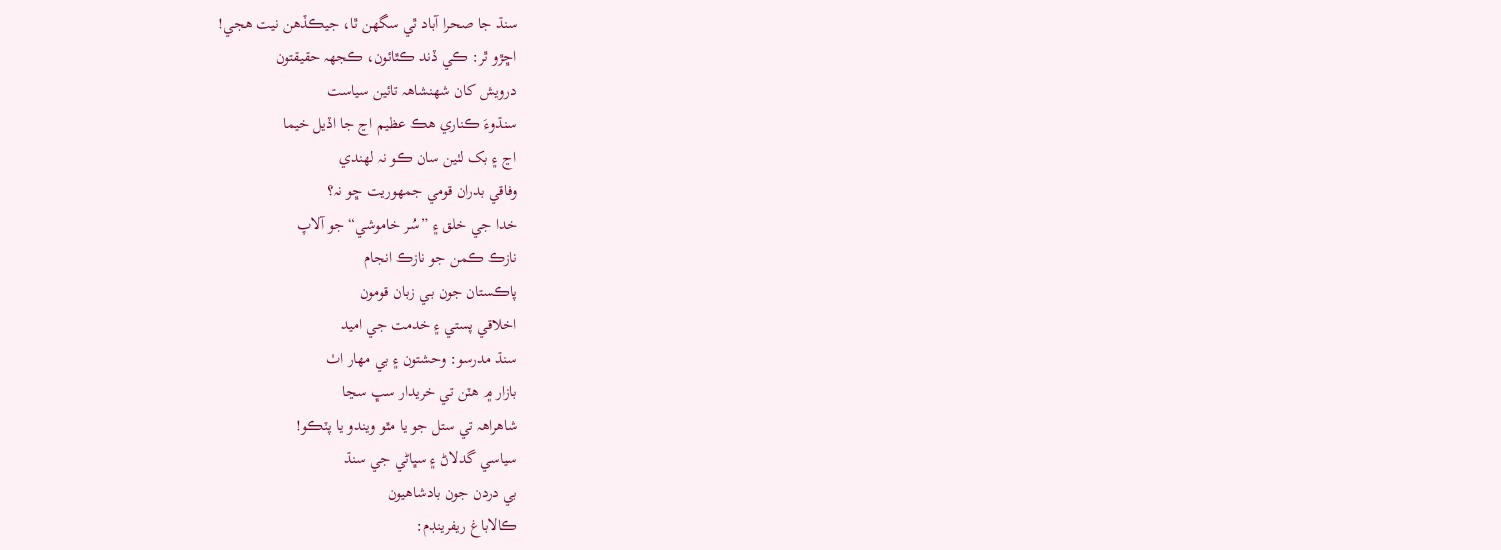سنڌ جا صحرا آباد ٿي سگهن ٿا، جيڪڏهن نيت هجي!
اڇڙو ٿر: ڪي ڏند ڪٿائون، ڪجھہ حقيقتون
درويش کان شهنشاھہ تائين سياست
سنڌوءَ ڪناري هڪ عظيم اڃ جا اڏيل خيما
اڃ ۽ بک لٺين سان ڪو نہ لهندي
وفاقي بدران قومي جمهوريت ڇو نہ؟
خدا جي خلق ۽ ”سُر خاموشي“ جو آلاپ
نازڪ ڪمن جو نازڪ انجام
پاڪستان جون بـي زبان قومون
اخلاقي پستي ۽ خدمت جي اميد
سنڌ مدرسو: وحشتون ۽ بي مهار اٺ
بازار ۾ هٽن تي خريدار سڀ سڃا
شاهراھہ تي ستل جو يا مٿو ويندو يا پٽڪو!
سياسي گدلاڻ ۽ سڀاڻي جي سنڌ
بي دردن جون بادشاهيون
ڪالاباغ ريفرينڊم: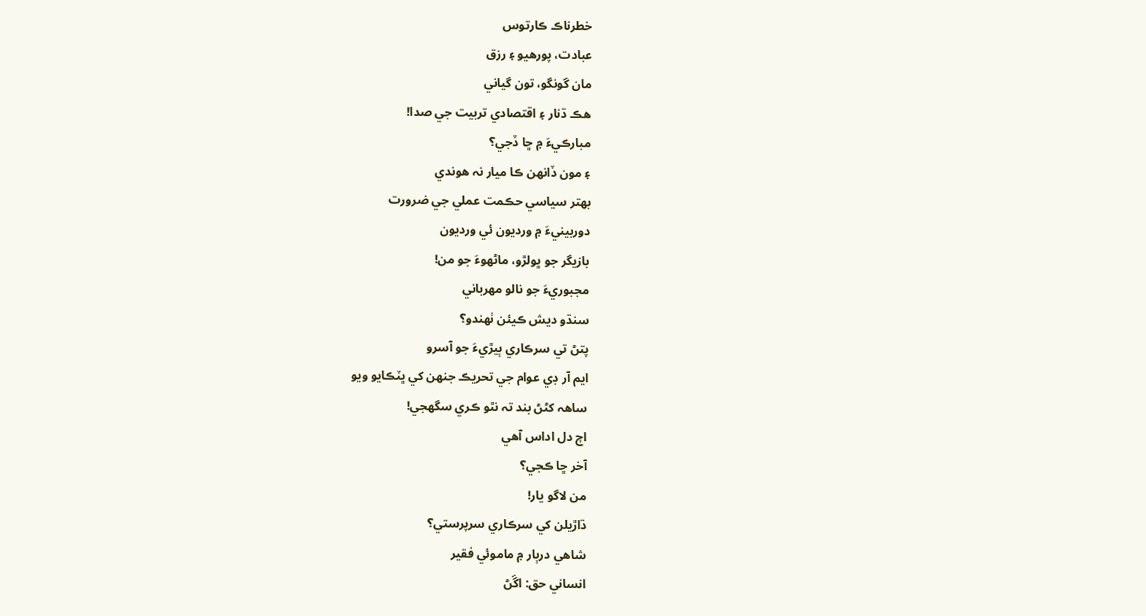خطرناڪ ڪارتوس
عبادت، پورهيو ۽ رزق
مان گونگو، تون گياني
هڪ ڌنار ۽ اقتصادي تربيت جي صدا!
مبارڪيءَ ۾ ڇا ڏجي؟
۽ مون ڏانھن ڪا ميار نہ هوندي
بھتر سياسي حڪمت عملي جي ضرورت
دوربينيءَ ۾ ورديون ئي ورديون
بازيگر جو ڀولڙو، ماڻهوءَ جو من!
مجبوريءَ جو نالو مهرباني
سنڌو ديش ڪيئن ٺھندو؟
پتڻ تي سرڪاري ٻيڙيءَ جو آسرو
ايم آر ڊي عوام جي تحريڪ جنھن کي ڀٽڪايو ويو
ساھہ کڻڻ بند تہ نٿو ڪري سگهجي!
اڄ دل اداس آهي
آخر ڇا ڪجي؟
من لاگو يار!
ڌاڙيلن کي سرڪاري سرپرستي؟
شاهي درٻار ۾ ماموئي فقير
انساني حق: اڱڻ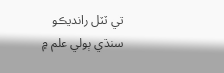تي ٽٽل رانديڪو
سنڌي ٻولي علم ۾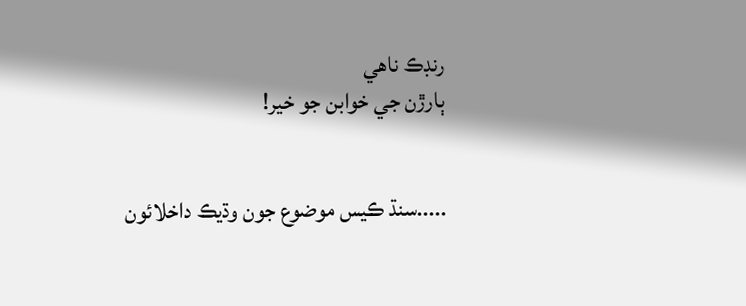رنڊڪ ناهي
ٻارڙن جي خوابن جو خير!


.....سنڌ ڪيس موضوع جون وڌيڪ داخلائون